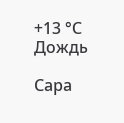+13 °С
Дождь

Сара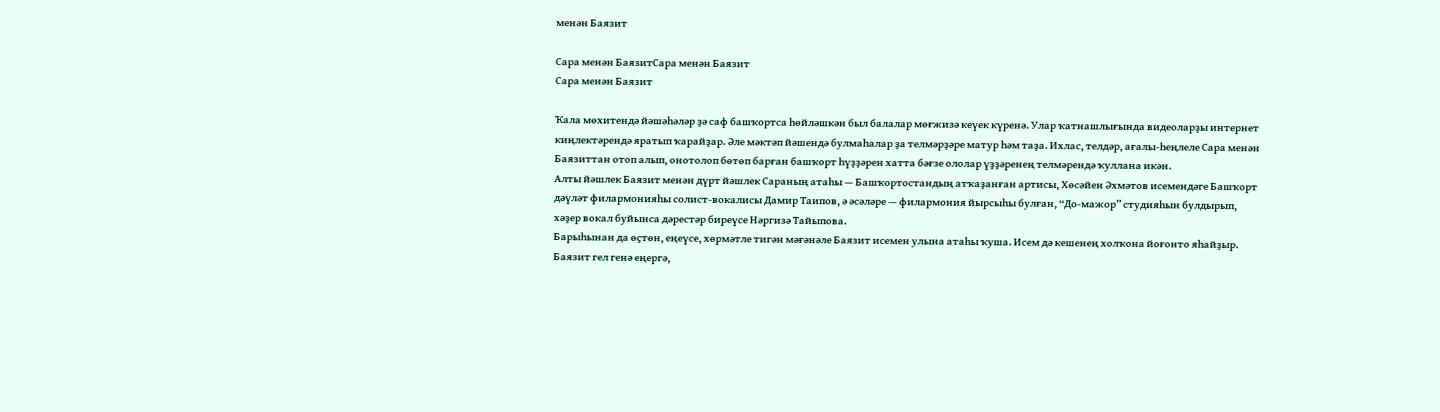менән Баязит

Сара менән БаязитСара менән Баязит
Сара менән Баязит

Ҡала мөхитендә йәшәһәләр ҙә саф башҡортса һөйләшкән был балалар мөғжизә кеүек күренә. Улар ҡатнашлығында видеоларҙы интернет киңлектәрендә яратып ҡарайҙар. Әле мәктәп йәшендә булмаһалар ҙа телмәрҙәре матур һәм таҙа. Ихлас, телдәр, ағалы-һеңлеле Сара менән Баязиттан отоп алып, онотолоп бөтөп барған башҡорт һүҙҙәрен хатта бәғзе ололар үҙҙәренең телмәрендә ҡуллана икән.
Алты йәшлек Баязит менән дүрт йәшлек Сараның атаһы — Башҡортостандың атҡаҙанған артисы, Хөсәйен Әхмәтов исемендәге Башҡорт дәүләт филармонияһы солист-вокалисы Дамир Таипов, ә әсәләре — филармония йырсыһы булған, “До-мажор” студияһын булдырып, хәҙер вокал буйынса дәрестәр биреүсе Нәргизә Тайыпова.
Барыһынан да өҫтөн, еңеүсе, хөрмәтле тигән мәғәнәле Баязит исемен улына атаһы ҡуша. Исем дә кешенең холҡона йоғонто яһайҙыр. Баязит гел генә еңергә,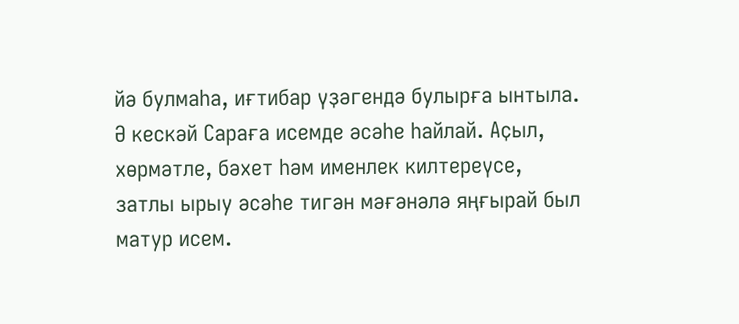йә булмаһа, иғтибар үҙәгендә булырға ынтыла.
Ә кескәй Сараға исемде әсәһе һайлай. Аҫыл, хөрмәтле, бәхет һәм именлек килтереүсе, затлы ырыу әсәһе тигән мәғәнәлә яңғырай был матур исем.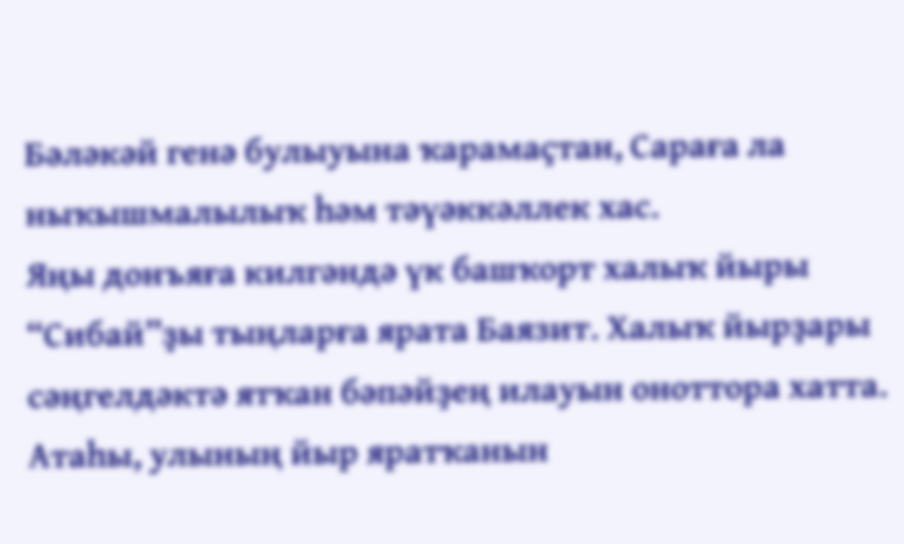Бәләкәй генә булыуына ҡарамаҫтан, Сараға ла ныҡышмалылыҡ һәм тәүәккәллек хас.
Яңы донъяға килгәндә үк башҡорт халыҡ йыры “Сибай”ҙы тыңларға ярата Баязит. Халыҡ йырҙары сәңгелдәктә ятҡан бәпәйҙең илауын оноттора хатта. Атаһы, улының йыр яратҡанын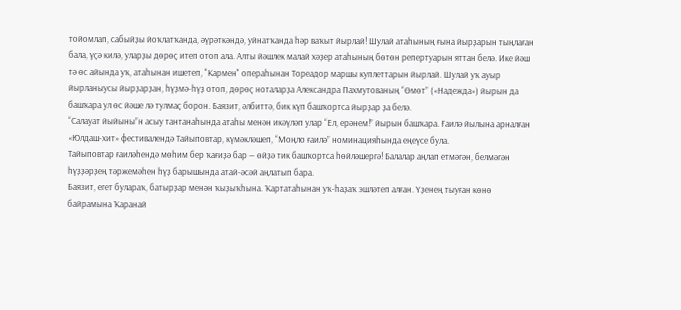тойомлап, сабыйҙы йоҡлатҡанда, әүрәткәндә, уйнатҡанда һәр ваҡыт йырлай! Шулай атаһының ғына йырҙарын тыңлаған бала, үҫә килә, уларҙы дөрөҫ итеп отоп ала. Алты йәшлек малай хәҙер атаһының бөтөн репертуарын яттан белә. Ике йәш тә өс айында уҡ, атаһынан ишетеп, "Кармен" операһынан Тореадор маршы куплеттарын йырлай. Шулай уҡ ауыр йырланыусы йырҙарҙан, һүҙмә-һүҙ отоп, дөрөҫ ноталарҙа Александра Пахмутованың “Өмөт” («Надежда») йырын да башҡара ул өс йәше лә тулмаҫ борон. Баязит, әлбиттә, бик күп башҡортса йырҙар ҙа белә.
“Салауат йыйыны”н асыу тантанаһында атаһы менән икәүләп улар “Ел, ерәнем!” йырын башҡара. Ғаилә йылына арналған «Юлдаш-хит» фестивалендә Тайыповтар, күмәкләшеп, “Моңло ғаилә” номинацияһында еңеүсе була.
Тайыповтар ғаиләһендә мөһим бер ҡағиҙә бар — өйҙә тик башҡортса һөйләшергә! Балалар аңлап етмәгән, белмәгән һүҙҙәрҙең тәржемәһен һүҙ барышында атай-әсәй аңлатып бара.
Баязит, егет булараҡ, батырҙар менән ҡыҙыҡһына. Ҡартатаһынан уҡ-һаҙаҡ эшләтеп алған. Үҙенең тыуған көнө байрамына Ҡаранай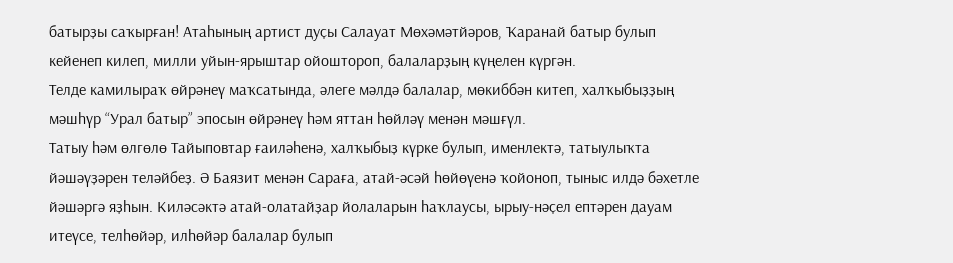батырҙы саҡырған! Атаһының артист дуҫы Салауат Мөхәмәтйәров, Ҡаранай батыр булып кейенеп килеп, милли уйын-ярыштар ойоштороп, балаларҙың күңелен күргән.
Телде камилыраҡ өйрәнеү маҡсатында, әлеге мәлдә балалар, мөкиббән китеп, халҡыбыҙҙың мәшһүр “Урал батыр” эпосын өйрәнеү һәм яттан һөйләү менән мәшғүл.
Татыу һәм өлгөлө Тайыповтар ғаиләһенә, халҡыбыҙ күрке булып, именлектә, татыулыҡта йәшәүҙәрен теләйбеҙ. Ә Баязит менән Сараға, атай-әсәй һөйөүенә ҡойоноп, тыныс илдә бәхетле йәшәргә яҙһын. Киләсәктә атай-олатайҙар йолаларын һаҡлаусы, ырыу-нәҫел ептәрен дауам итеүсе, телһөйәр, илһөйәр балалар булып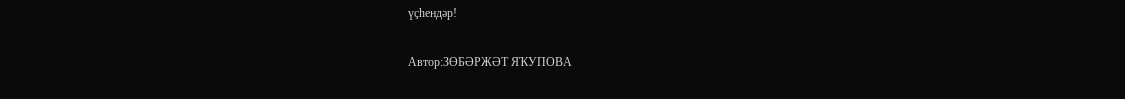үҫһендәр!

Автор:ЗӨБӘРЖӘТ ЯҠУПОВА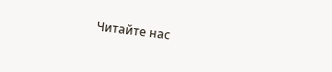Читайте нас